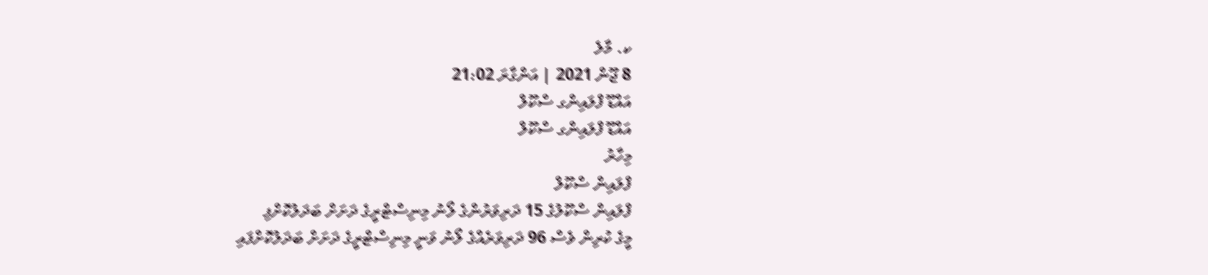ކ. މާލެ
8 ޖޫން 2021 | އަންގާރަ 21:02
އައްޑޫ ފްލައިންގ ސްކޫލް
އައްޑޫ ފްލައިންގ ސްކޫލް
މިހާރު
ފްލައިން ސްކޫލް
ފްލައިން ސްކޫލުގެ 15 ދަރިވަރުންގެ ލޯނު މިނިސްޓްރީގެ ދަށަށް ބަދަލުކޮށްފި
މީގެ ކުރިން ވެސް 96 ދަރިވަރެއްގެ ލޯނު ވަނީ މިނިސްޓްރީގެ ދަށަށް ބަދަލުކޮށްފައި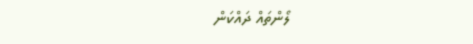ލޯންތައް ދައްކަން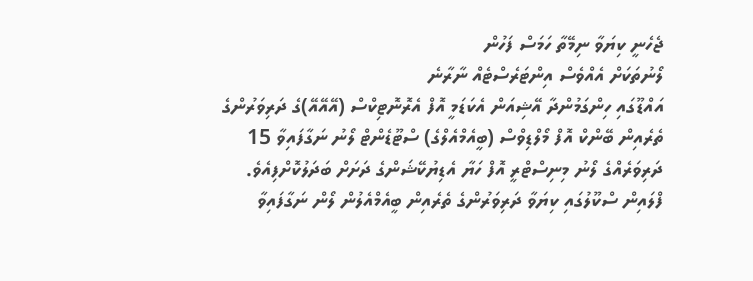ޖެހެނީ ކިޔަވާ ނިމޭތާ ހަމަސް ފަހުން
ލޯނުތަކަށް އެއްވެސް އިންޓަރެސްޓެއް ނާރާނެ
އައްޑޫގައި ހިންގަމުންދާ އޭޝިއަން އެކަޑަމީ އޮފް އެރޮނޮޓިކްސް (އޭއޭއޭ)ގެ ދަރިވަރުންގެ ތެރެއިން ބޭންކް އޮފް މޯލްޑިވްސް (ބީއެމްއެލްގެ) ސްޓޫޑެންޓް ލޯނު ނަގާފައިވާ 15 ދަރިވަރެއްގެ ލޯނު މިނިސްޓްރީ އޮފް ހަޔާ އެޑިޔުކޭޝަންގެ ދަށަށް ބަދަލުކޮށްފިއެވެ.
ފްލައިން ސްކޫލުގައި ކިޔަވާ ދަރިވަރުންގެ ތެރެއިން ބީއެމްއެލުން ލޯން ނަގާފައިވާ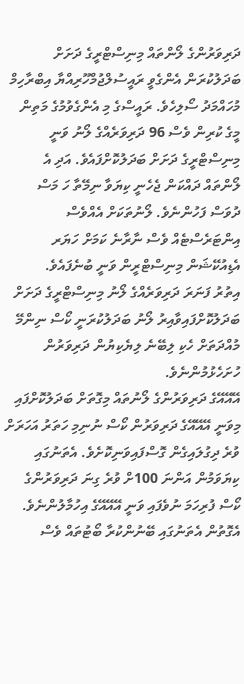ދަރިވަރުންގެ ލޯންތައް މިނިސްޓްރީގެ ދަށަށް ބަދަލުކުރަން އެންގެވީ ރައީސުލްޖުމްހޫރިއްޔާ އިބްރާހިމް މުހައްމަދު ސޯލިހެވެ. ރައީސްގެ މި އެންގެވުމުގެ މަތިން މީގެ ކުރިން ވެސް 96 ދަރިވަރެއްގެ ލޯނު ވަނީ މިނިސްޓްރީގެ ދަށަށް ބަދަލުކޮށްފައެވެ. އަދި އެ ލޯންތައް ދައްކަން ޖެހެނީ ކިޔަވާ ނިމޭތާ ހަ މަސް ދުވަސް ފަހުންނެވެ. ލޯނުތަކަށް އެއްވެސް އިންޓަރެސްޓެއް ވެސް ނާރާނެ ކަމަށް ހަޔަރ އެޑިއުކޭޝަން މިނިސްޓްރީން ވަނީ ބުނެފައެވެ.
އިތުރު ފަނަރަ ދަރިވަރެއްގެ ލޯނު މިނިސްޓްރީގެ ދަށަށް ބަދަލުކޮށްފައިވާއިރު ލޯނު ބަދަލުކުރަނީ ކޯސް ނިންމޭ މުއްދަތަށް ހެކި ލިބޭނެ ލިޔެކިޔުން ދަރިވަރުން ހުށަހެޅުމުންނެވެ.
އޭއޭއޭގެ ދަރިވަރުންގެ ލޯނުތައް މިގޮތަށް ބަދަލުކޮށްފައި މިވަނީ އޭއޭއޭގެ ދަރިވަރުން ކޯސް ނުނިމި ހަތަރު އަހަރަށް ވުރެ ދިގުލައިގެން ގޮސްފައިވަނިކޮށެވެ. އެތަނުގައި ކިޔަވަމުން އަންނަ 100ށް ވުރެ ގިނަ ދަރިވަރުންގެ ކޯސް ފުރިހަމަ ނުވެފައި ވަނީ އޭއޭއޭގެ އިހުމާލުންނެވެ. އެގޮތުން އެތަނުގައި ބޭނުންކުރާ ބޯޓުތައް ވެސް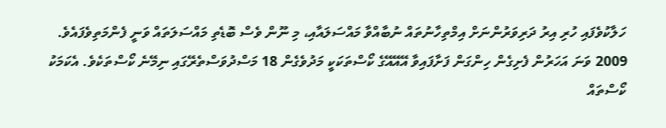ހަލާކުވެފައި ހުރި އިރު ދަރިވަރުންނަށް އިމްތިހާނުތައް ނުބާއްވާ މައްސަލައާއި، މި ނޫން ވެސް ބޮޑެތި މައްސަލަތައް ވަނީ ފެންމަތިވެފައެވެ.
2009 ވަނަ އަހަރުން ފެށިގެން ހިންގަން ފަށާފައިވާ އޭއޭއޭގެ ކޯސްތަކަކީ މަދުވެގެން 18 މަސްދުވަސްތެރޭގައި ނިމޭނެ ކޯސްތަކެވެ. އެކަމަކު ކޯސްތައް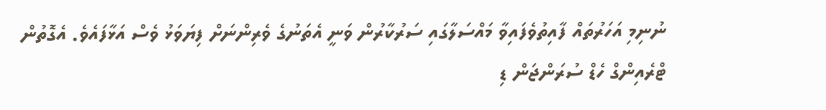ނުނިމި އަހަރުތައް ފާއިތުވެފައިވާ މައްސަލާގައި ސަރުކާރުން ވަނީ އެތަނުގެ ވެރިންނަށް ފިޔަވަޅު ވެސް އަޅާފައެވެ. އެގޮތުން ޓްރެއިންގް ހެޑް ސުރަންޖަން ޑި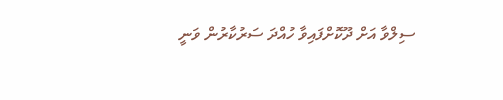ސިލްވާ އަށް ދޫކޮށްފައިވާ ހުއްދަ ސަރުކާރުން ވަނީ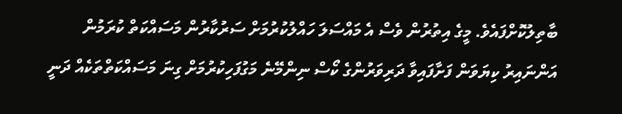ބާތިލުކޮށްފައެވެ. މީގެ އިތުރުން ވެސް އެ މައްސަލަ ހައްލުކުރުމަށް ސަރުކާރުން މަސައްކަތް ކުރަމުން އަންނައިރު ކިޔަވަން ފަށާފައިވާ ދަރިވަރުންގެ ކޯސް ނިންމޭނެ މަގުފަހިކުރުމަށް ގިނަ މަސައްކަތްތަކެއް ދަނީ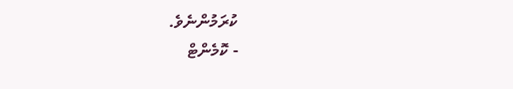ކުރަމުންނެވެ.
- ކޮމެންޓް